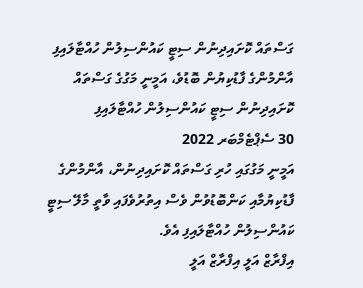ގަސްތައް ކޮށައިދިނުން ސިޓީ ކައުންސިލުން ހުއްޓާލައިފި
އާންމުންގެ ފާޑުކިޔުން ބޮޑުވެ، އަމީނީ މަގުގެ ގަސްތައް ކޮށައިދިނުން ސިޓީ ކައުންސިލުން ހުއްޓާލައިފި
30 ސެޕްޓެމްބަރ 2022
އަމީނީ މަގުގައި ހުރި ގަސްތައް ކޮށައިދިނުން، އާންމުންގެ ފާޑުކިޔުމާއި ކަންބޮޑުވުން ވެސް އިތުރުވެފައި ވާތީ މާލޭ ސިޓީ ކައުންސިލުން ހުއްޓާލައިފި އެވެ.
އިފްރާޒް އަލީ އިފްރާޒް އަލީ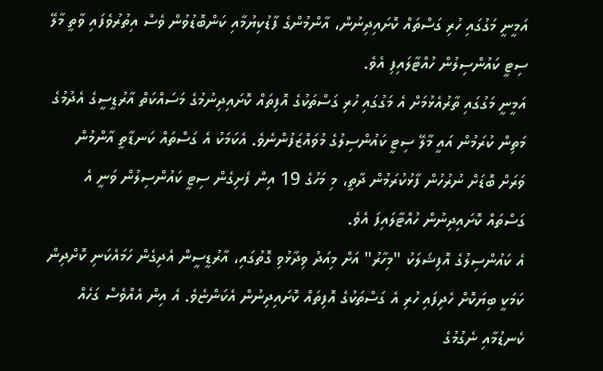އަމީނީ މަގުގައި ހުރި ގަސްތައް ކޮށައިދިނުން، އާންމުންގެ ފާޑުކިޔުމާއި ކަންބޮޑުވުން ވެސް އިތުރުވެފައި ވާތީ މާލޭ ސިޓީ ކައުންސިލުން ހުއްޓާލައިފި އެވެ.
އަމީނީ މަގުގައި ތާރުއެޅުމަށް އެ މަގުގައި ހުރި ގަސްތަކުގެ އޮފިތައް ކޮށައިދިނުމުގެ މަސައްކަތް އާރުޑީސީގެ އެދުމުގެ މަތިން ކުރަމުން އައީ މާލޭ ސިޓީ ކައުންސިލުގެ މުވައްޒަފުންނެވެ. އެކަމަކު އެ ގަސްތައް ކަނޑާތީ އާންމުން ވަރަށް ބޮޑަށް ނުރުހުން ފާޅުކުރަމުން ދާތީ، މި މަހުގެ 19 އިން ފެށިގެން ސިޓީ ކައުންސިލުން ވަނީ އެ ގަސްތައް ކޮށައިދިނުން ހުއްޓާލައިފަ އެވެ.
އެ ކައުންސިލުގެ އޮފިޝަލަކު "މިހާރު" އަށް މިއަދު ވިދާޅުވި ގޮތުގައި، އާރުޑީސީން އެދިގެން ހަމައެކަނި ކޮށްދިން ކަމަކީ ބިޔަކޮށް ހެދިފައި ހުރި އެ ގަސްތަކުގެ އޮފިތައް ކޮށައިދިނުން އެކަންޏެވެ. އެ އިން އެއްވެސް ގަހެއް ކެނޑުމާއި ނެގުމުގެ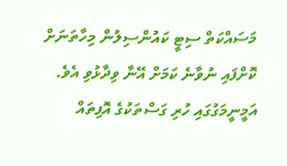މަސައްކަތް ސިޓީ ކައުންސިލުން މިހާތަނަށް ކޮށްފައި ނުވާނެ ކަމަށް އޭނާ ވިދާޅުވި އެވެ.
އަމީނީމަގުގައި ހުރި ގަސްތަކުގެ އޮފިތައް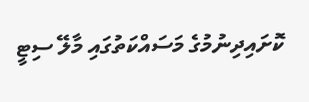ކޮށައިދިނުމުގެ މަސައްކަތުގައި މާލޭ ސިޓީ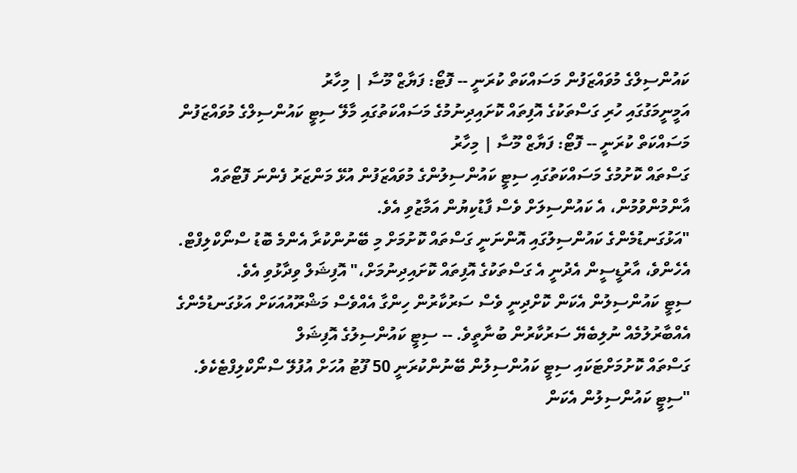ކައުންސިލްގެ މުވައްޒަފުން މަސައްކަތް ކުރަނީ -- ފޮޓޯ: ފަޔާޒް މޫސާ | މިހާރު
އަމީނީމަގުގައި ހުރި ގަސްތަކުގެ އޮފިތައް ކޮށައިދިނުމުގެ މަސައްކަތުގައި މާލޭ ސިޓީ ކައުންސިލްގެ މުވައްޒަފުން މަސައްކަތް ކުރަނީ -- ފޮޓޯ: ފަޔާޒް މޫސާ | މިހާރު
ގަސްތައް ކޮށުމުގެ މަސައްކަތުގައި ސިޓީ ކައުންސިލުންގެ މުވައްޒަފުން އުޅޭ މަންޒަރު ފެންނަ ފޮޓޯތައް އާންމުންވުމުން، އެ ކައުންސިލަށް ވެސް ފާޑުކިޔުން އަމާޒުވި އެވެ.
"އަޅުގަނޑުމެންގެ ކައުންސިލުގައި އޮންނަނީ ގަސްތައް ކޮށުމަށް މި ބޭނުންކުރާ އެންމެ ބޮޑު ސްނޯކްލިފްޓް. އެހެންވެ، އާރުޑީސީން އެދުނީ އެ ގަސްތަކުގެ އޮފިތައް ކޮށައިދިނުމަށް،" އޮފިޝަލް ވިދާޅުވި އެވެ.
ސިޓީ ކައުންސިލުން އެކަން ކޮށްދިނީ ވެސް ސަރުކާރުން ހިންގާ އެއްވެސް މަޝްރޫއުއަކަށް އަޅުގަނޑުމެންގެ އެއްބާރުލުމެއް ނުލިބެޔޭ ސަރުކާރުން ބުނާތީވެ. -- ސިޓީ ކައުންސިލުގެ އޮފިޝަލް
ގަސްތައް ކޮށުމަށްޓަކައި ސިޓީ ކައުންސިލުން ބޭނުންކުރަނީ 50 ފޫޓު އުހަށް އުފުލޭ ސްނޯކްލިފްޓެކެވެ.
"ސިޓީ ކައުންސިލުން އެކަން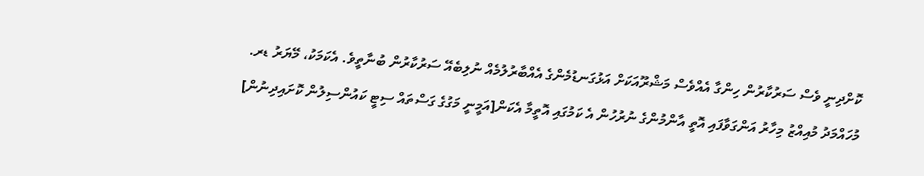ކޮށްދިނީ ވެސް ސަރުކާރުން ހިންގާ އެއްވެސް މަޝްރޫއަކަށް އަޅުގަނޑުމެންގެ އެއްބާރުލުމެއް ނުލިބެއޭ ސަރުކާރުން ބުނާތީވެ. އެކަމަކު، މޭޔަރު ޑރ. މުހައްމަދު މުއިއްޒު މިހާރު އަންގަވާފައި އޮތީ އާންމުންގެ ނުރުހުން އެ ކަމުގައި އޮތީމާ އެކަން[އަމީނީ މަގުގެ ގަސްތައް ސިޓީ ކައުންސިލުން ކޮށައިދިނުން]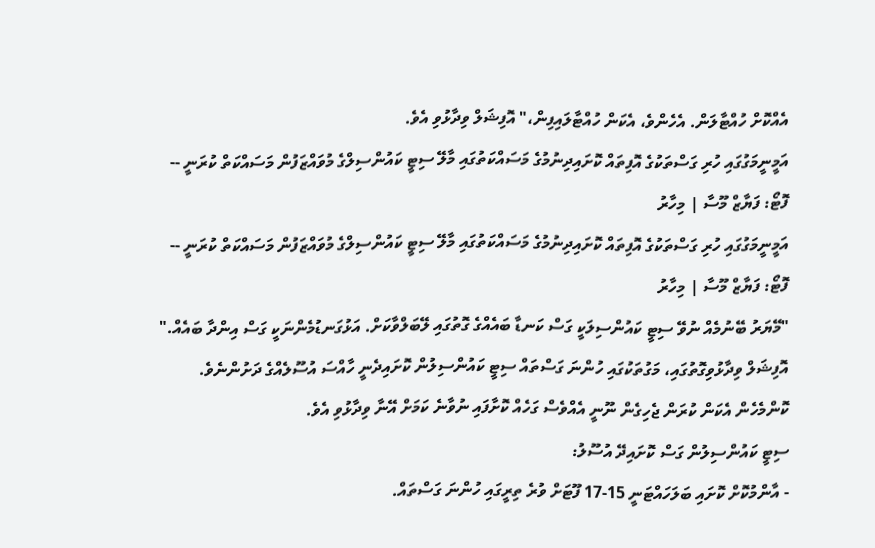އެއްކޮށް ހުއްޓާލަން. އެހެންވެ، އެކަން ހުއްޓާލައިފިން،" އޮފިޝަލް ވިދާޅުވި އެވެ.
އަމީނީމަގުގައި ހުރި ގަސްތަކުގެ އޮފިތައް ކޮށައިދިނުމުގެ މަސައްކަތުގައި މާލޭ ސިޓީ ކައުންސިލްގެ މުވައްޒަފުން މަސައްކަތް ކުރަނީ -- ފޮޓޯ: ފަޔާޒް މޫސާ | މިހާރު
އަމީނީމަގުގައި ހުރި ގަސްތަކުގެ އޮފިތައް ކޮށައިދިނުމުގެ މަސައްކަތުގައި މާލޭ ސިޓީ ކައުންސިލްގެ މުވައްޒަފުން މަސައްކަތް ކުރަނީ -- ފޮޓޯ: ފަޔާޒް މޫސާ | މިހާރު
"މޭޔަރު ބޭނުމެއް ނުވޭ ސިޓީ ކައުންސިލަކީ ގަސް ކަނޑާ ބައެއްގެ ގޮތުގައި ލޭބަލްވާކަށް. އަޅުގަނޑުމެންނަކީ ގަސް އިންދާ ބައެއް."
އޮފިޝަލް ވިދާޅުވިގޮތުގައި، މަގުތަކުގައި ހުންނަ ގަސްތައް ސިޓީ ކައުންސިލުން ކޮށައިދެނީ ހާއްސަ އުސޫލެއްގެ ދަށުންނެވެ. ކޮންމެހެން އެކަން ކުރަން ޖެހިގެން ނޫނީ އެއްވެސް ގަހެއް ކޮށާފައި ނުވާނެ ކަމަށް އޭނާ ވިދާޅުވި އެވެ.
ސިޓީ ކައުންސިލުން ގަސް ކޮށައިދޭ އުސޫލު:
- އާންމުކޮށް ކޮށައި ބަލަހައްޓަނީ 15-17 ފޫޓަށް ވުރެ ތިރީގައި ހުންނަ ގަސްތައް.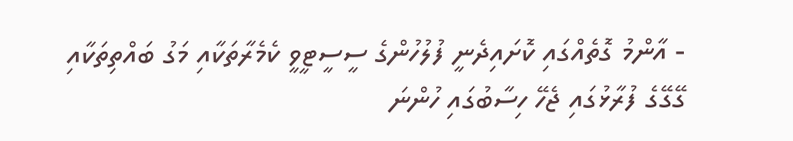- އާންމު ގޮތެއްގައި ކޮށައިދެނީ ފުލުހުންގެ ސީސީޓީވީ ކެމެރާތަކާއި މަގު ބައްތިތަކާއި ގޭގޭގެ ފުރާޅުގައި ޖެހޭ ހިސާބުގައި ހުންނަ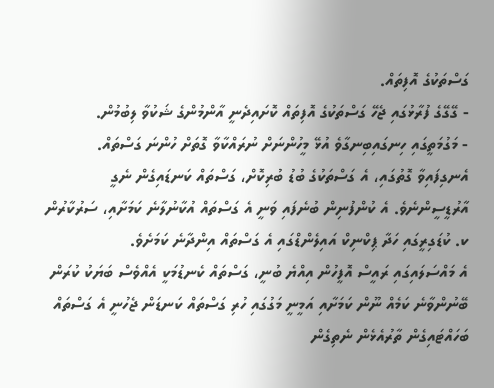ގަސްތަކުގެ އޮފިތައް.
- ގޭގޭގެ ފުރާޅުގައި ޖެހޭ ގަސްތަކުގެ އޮފިތައް ކޮށައިދެނީ އާންމުންގެ ޝަކުވާ ލިބުމުން.
- މަގުމަތީގައި ހިނގައިބިނގާވެ އުޅޭ މީހުންނަށް ނުރައްކާވާ ގޮތަށް ހުންނަ ގަސްތައް.
އެނގިފައިވާ ގޮތުގައި، އެ ގަސްތަކުގެ ބުޑު ބުރިކޮށް، ގަސްތައް ކަނޑައިގެން ނެގީ އާރުޑީސީންނެވެ. އެ ކުންފުނިން ބުނެފައި ވަނީ އެ ގަސްތައް އުކާނުލާނެ ކަމަށާއި، ސަރުކާރުން ކ. ކުޑަގިރީގައި ހަދާ ޕިކްނިކް އައިލެންޑްގައި އެ ގަސްތައް އިންދާނެ ކަމަށެވެ.
އެ މައްސަލައިގައި ރައީސް އޮފީހުން އިއްޔެ ބުނީ، ގަސްތައް ކެނޑުމަކީ އެއްވެސް ބަޔަކު ކުރަން ބޭނުންވާނެ ކަމެއް ނޫން ކަމަށާއި އަމީނީ މަގުގައި ހުރި ގަސްތައް ކަނޑަން ޖެހުނީ އެ ގަސްތައް ބަހައްޓައިގެން ތާރުއެޅެން ނެތިގެން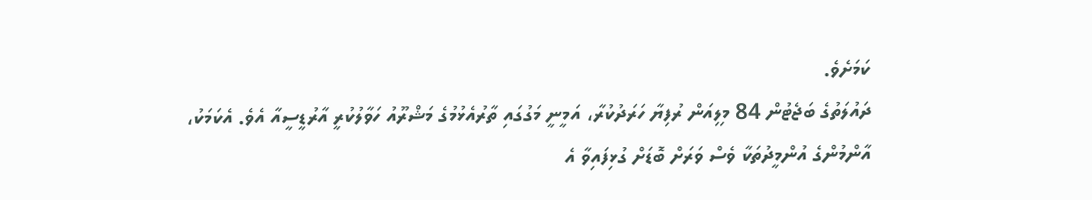ކަމަށެވެ.
ދައުލަތުގެ ބަޖެޓުން 84 މިލިއަން ރުފިޔާ ހަރަދުކުރާ، އަމީނީ މަގުގައި ތާރުއެޅުމުގެ މަޝްރޫއު ހަވާލުކުރީ އާރުޑީސީއާ އެވެ. އެކަމަކު، އާންމުންގެ އުންމީދުތަކާ ވެސް ވަރަށް ބޮޑަށް ގުޅިފައިވާ އެ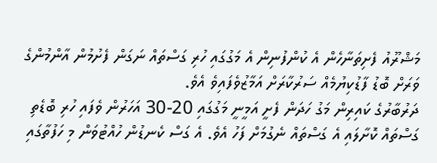މަޝްރޫއު ފެށިތަނާހެން އެ ކުންފުނިން އެ މަގުގައި ހުރި ގަސްތައް ނަގަން ފެށުމުން އާންމުންގެ ވަރަށް ބޮޑު ފާޑުކިޔުމެއް ސަރުކާރަށް އަމާޒުވެފައިވެ އެވެ.
ދަރުބާރުގެ ކައިރިން މަގު ހަދަން ފެށީ އަމީނީ މަގުގައި 20-30 އަހަރުން ވެފައި ހުރި ބޮޑެތި ގަސްތައް ކޮށާލައި އެ ގަސްތައް ނެގުމަށް ފަހު އެވެ. އެ ގަސް ކެނޑުން ހުއްޓުވަން މި ހަފުތާގައި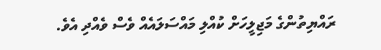ރައްޔިތުންގެ މަޖިލީހަށް ކުއްލި މައްސަލައެއް ވެސް ވެއްދި އެވެ.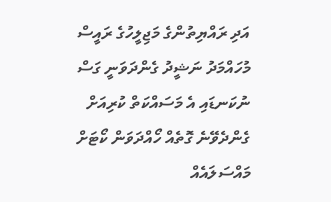އަދި ރައްޔިތުންގެ މަޖިލީހުގެ ރައީސް މުހައްމަދު ނަޝީދު ގެންދަވަނީ ގަސް ނުކަނޑައި އެ މަސައްކަތް ކުރިއަށް ގެންދެވޭނެ ގޮތެއް ހޯއްދަވަން ކޯޓަށް މައްސަލައެއް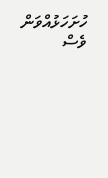ހުށަހަޅުއްވަން ވެސް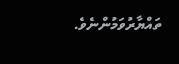ތައްޔާރުވަމުންނެވެ.